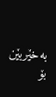بەخێربێن بۆ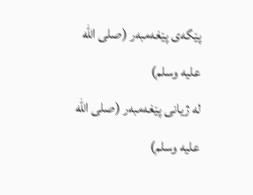پێگەی پێغەمبەر (صلی الله علیه وسلم)
لە ژيانى پێغەمبەر (صلى الله عليه وسلم)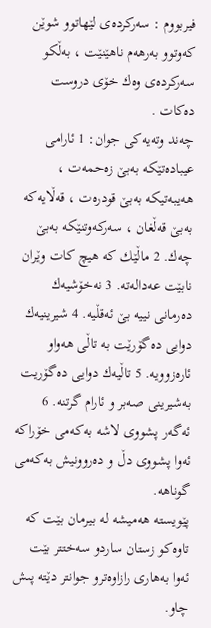فيربووم : سەركردەى لێهاتوو شوێن كەوتوو بەرهەم ناهێنێت ، بەڵكو سەركردەى وەك خۆى دروست دەكات .
چه‌ند وته‌یه‌كی جوان: 1 ئارامی‌ عیباده‌تێكه‌ به‌بێ‌ زه‌حمه‌ت ، هه‌یبه‌تيكه‌ به‌بێ‌ قودره‌ت ، قه‌ڵایه‌كه‌ به‌بێ قه‌ڵغان ، سه‌ركه‌وتنێكه‌ به‌بێ‌ چه‌ك. 2 ماڵێك كه‌ هیچ كات وێران نابێت عه‌داله‌ته‌. 3 نه‌خۆشیه‌ك ده‌رمانی‌ نییه‌ بێ ئه‌قڵیه. 4 شیرینیه‌ك دوایی‌ ده‌گۆرێت به‌ تاڵی‌ هه‌واو ئاره‌زوویه‌. 5 تاڵیه‌ك دوایی‌ ده‌گۆريت به‌شیرینی‌ صه‌بر و ئارام گرتنه‌. 6 ئه‌گه‌ر پشووی‌ لاشه‌ به‌كه‌می‌ خۆراكه‌ ئه‌وا پشووی‌ دڵ و ده‌روونیش به‌كه‌می‌ گوناهه.
پێویسته‌ هه‌میشه‌ له‌ بیرمان بێت كه‌ تاوه‌كو زستان ساردو سه‌ختتر بێت ئه‌وا به‌هاری رازاوه‌ترو جوانتر دێته‌ پىش چاو.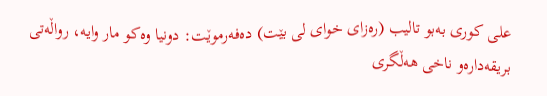علی كوری به‌بو تالیب (ره‌زای خوای لى بێت) ده‌فه‌رموێت: دونیا وه‌كو مار وایه‌، رواڵه‌تی بریقه‌داره‌و ناخی هه‌ڵگری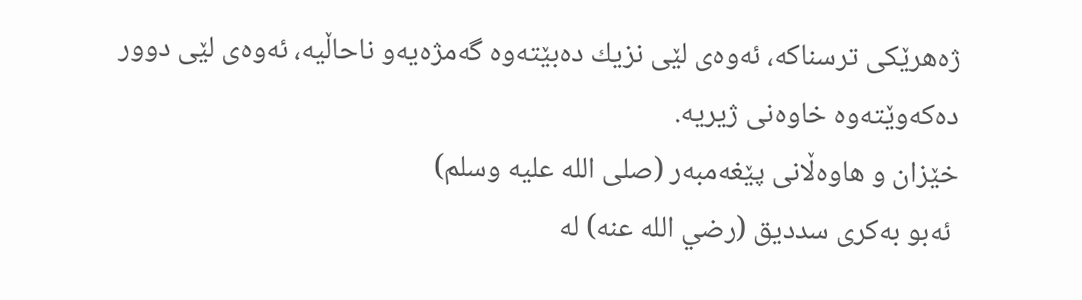ژه‌هرێكی ترسناكه‌، ئه‌وه‌ی لێی نزیك ده‌بێته‌وه‌ گه‌مژه‌یه‌و ناحاڵیه‌، ئه‌وه‌ی لێی دوور ده‌كه‌وێته‌وه‌ خاوه‌نی ژیریه‌.
خێزان و هاوەڵانی پێغەمبەر (صلی الله علیه وسلم)
 ئەبو بەکری سددیق (رضي اللە عنە) لە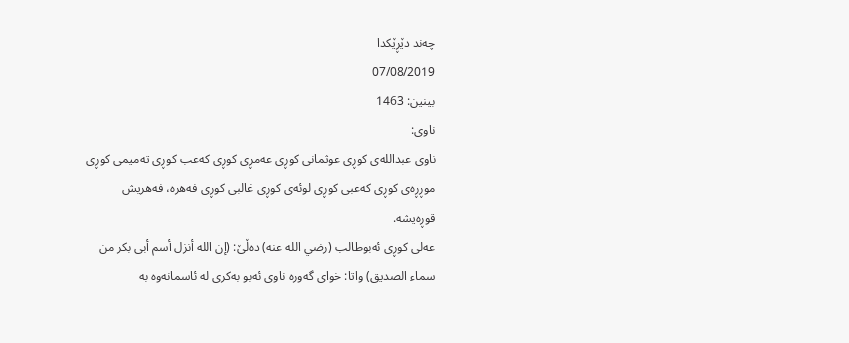چەند دێڕێکدا
07/08/2019
بینین: 1463
ناوی:
ناوی عبداللەی کوڕی عوثمانی کوڕی عەمڕی کوڕی کەعب کوڕی تەمیمی کوڕی موڕڕەی کوڕی کەعبی کوڕی لوئەی کوڕی غالبی کوڕی فەهرە، فەهریش قوڕەیشە.
عەلی کوڕی ئەبوطالب (رضي اللە عنە) دەڵێ: (إن اللە أنزل أسم أبی بکر من سماء الصدیق) واتا: خوای گەورە ناوی ئەبو بەکری لە ئاسمانەوە بە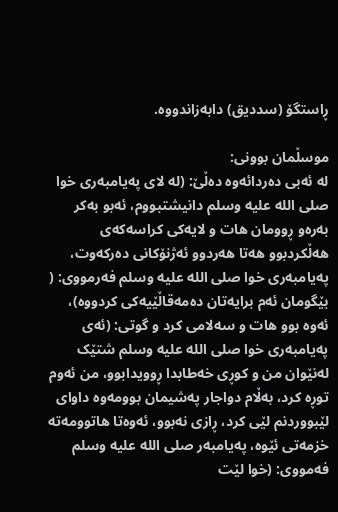ڕاستگۆ (سددیق) دابەزاندووە.

موسڵمان بوونی:
لە ئەبی دەردائەوە دەڵێ: (لە لای پەیامبەری خوا صلى الله عليه وسلم دانیشتبووم، ئەبو بەکر  بەرەو ڕوومان هات و لایەکی کراسەکەی هەڵکردبوو هەتا هەردوو ئەژنۆکانی دەرکەوت، پەیامبەری خوا صلى الله عليه وسلم فەرمووی: ( بێگومان ئەم برایەتان دەمەقاڵێیەکی کردووە)، ئەوە بوو هات و سەلامی کرد و گوتی: (ئەی پەیامبەری خوا صلى الله عليه وسلم شتێک لەنێوان من و کوڕی خەطابدا ڕوویدابوو، من ئەوم توڕە کرد، بەڵام دواجار پەشیمان بوومەوە داوای لێبووردنم لێی کرد، ڕازی نەبوو، ئەوەتا هاتوومەتە خزمەتی ئێوە، پەیامبەر صلى الله عليه وسلم فەمووی: (خوا لێت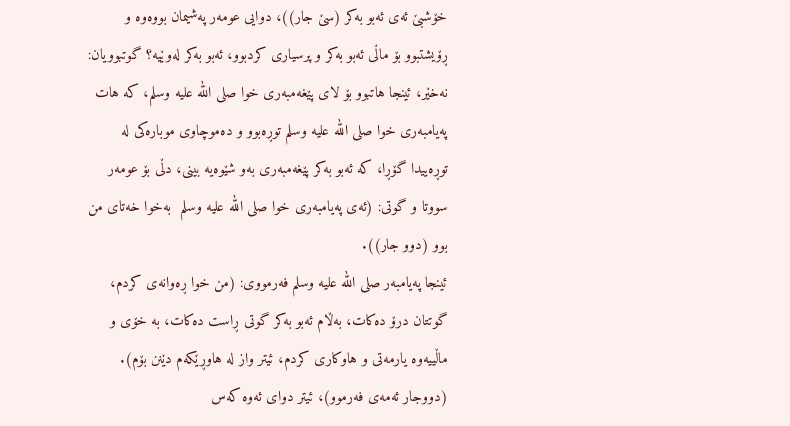خۆشبێ ئەی ئەبو بەکر (سێ جار))، دوایی عومەر پەشیمان بووەوە و ڕۆیشتبوو بۆ ماڵی ئەبو بەکر و پرسیاری کردبوو، ئەبو بەکر لەوێیە؟ گوتبوویان: نەخێر، ئینجا هاتبوو بۆ لای پێغەمبەری خوا صلى الله عليه وسلم، کە هات پەیامبەری خوا صلى الله عليه وسلم توڕەبوو و دەموچاوی موبارەکی لە توڕەییدا گۆڕا، کە ئەبو بەکر پێغەمبەری بەو شێوەیە بینی، دڵی بۆ عومەر سووتا و گوتی: (ئەی پەیامبەری خوا صلى الله عليه وسلم  بەخوا خەتای من بوو (دوو جار)).
ئینجا پەیامبەر صلى الله عليه وسلم فەرمووی: (من خوا ڕەوانەی کردم، گوتتان درۆ دەکات، بەڵام ئەبو بەکر گوتی ڕاست دەکات، بە خۆی و ماڵییەوە یارمەتی و هاوکاری کردم، ئیتر واز لە هاوڕێکەم دێنن بۆم). (دووجار ئەمەی فەرموو)، ئیتر دوای ئەوە کەس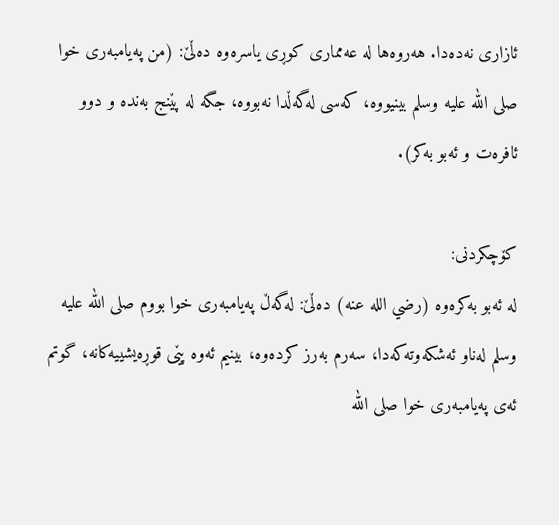ئازاری نەدەدا. هەروەها لە عەمماری کوڕی یاسرەوە دەڵێ: (من پەیامبەری خوا  صلى الله عليه وسلم بینیووە، کەسی لەگەڵدا نەبووە، جگە لە پێنج بەندە و دوو ئافرەت و ئەبو بەکر).

کۆچکردنی:
لە ئەبو بەکرەوە (رضي اللە عنە) دەڵێ: لەگەڵ پەیامبەری خوا بووم صلى الله عليه وسلم لەناو ئەشکەوتەکەدا، سەرم بەرز کردەوە، بینیم ئەوە پێی قوڕەیشییەکانە، گوتم ئەی پەیامبەری خوا صلى الله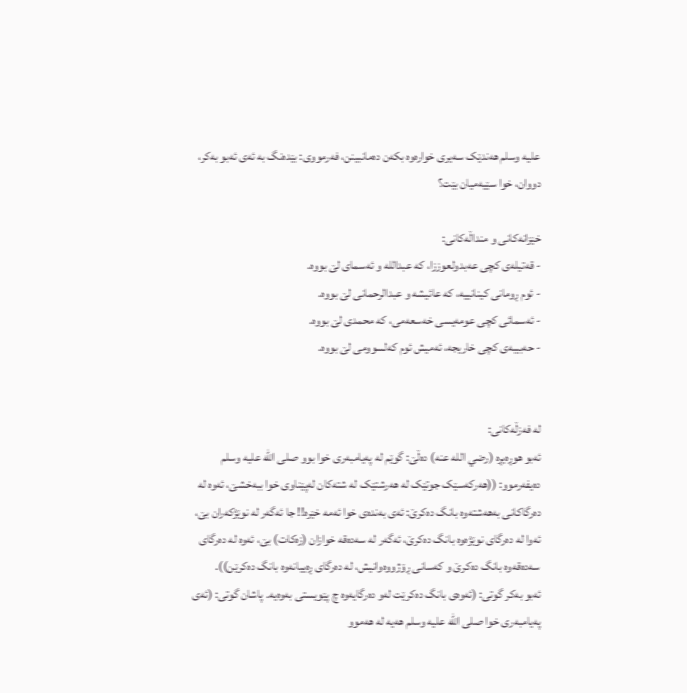عليه وسلم هەندێک سەیری خوارەوە بکەن دەمانبینن، فەرمووی: بێدەنگ بە ئەی ئەبو بەکر، دووان، خوا سێیەمیان بێت؟

خێزانەکانی و منداڵەکانی:
- قەتیلەی کچی عەبدولعوززا، کە عبداللە و ئەسمای لێ بووە.
- ئوم ڕومانی کینانییە، کە عائیشە و عبدالرحمانی لێ بووە.
- ئەسمائی کچی عومەیسی خەسعەمی، کە محمدی لێ بووە.
- حەبیبەی کچی خاریجە، ئەمیش ئوم کەلسوومی لێ بووە.


لە فەزڵەکانی:
ئەبو هوڕەیڕە (رضي اللە عنە) دەڵێ: گوێم لە پەیامبەری خوا بوو صلى الله عليه وسلم دەیفەرموو: ((هەرکەسێک جوتێک لە هەرشتێک لە شتەکان لەپێناوی خوا ببەخشێ، ئەوە لە دەرگاکانی بەهەشتەوە بانگ دەکرێ: ئەی بەندەی خوا ئەمە خێرە!! جا ئەگەر لە نوێژکەران بێ، ئەوا لە دەرگای نوێژەوە بانگ دەکرێ، ئەگەر لە سەدەقە خوازان (زەکات) بێ، ئەوە لە دەرگای سەدەقەوە بانگ دەکرێ و کەسانی ڕۆژووەوانیش، لە دەرگای ڕەییانەوە بانگ دەکرێن)).
ئەبو بەکر گوتی: (ئەوەی بانگ دەکرێت لەو دەرگایەوە چ پێویستی بەوەیە. پاشان گوتی: (ئەی پەیامبەری خوا صلى الله عليه وسلم هەیە لە هەموو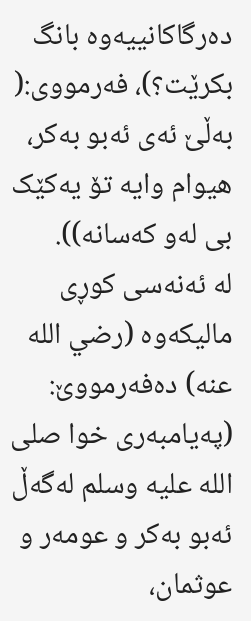دەرگاکانییەوە بانگ بکرێت؟)، فەرمووی:( بەڵێ ئەی ئەبو بەکر، هیوام وایە تۆ یەکێک بی لەو کەسانە)).
لە ئەنەسی کوڕی مالیکەوە (رضي اللە عنە) دەفەرمووێ: (پەیامبەری خوا صلى الله عليه وسلم لەگەڵ ئەبو بەکر و عومەر و عوثمان،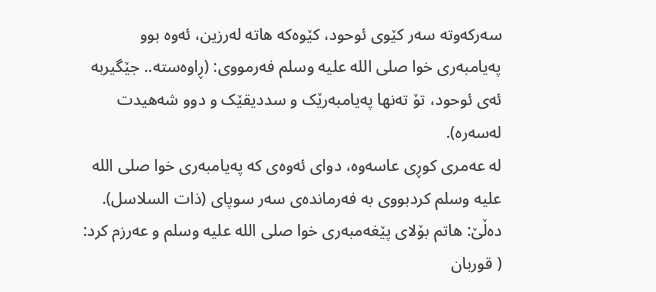سەرکەوتە سەر کێوی ئوحود، کێوەکە هاتە لەرزین، ئەوە بوو پەیامبەری خوا صلى الله عليه وسلم فەرمووی: (ڕاوەستە.. جێگیربە ئەی ئوحود، تۆ تەنها پەیامبەرێک و سددیقێک و دوو شەهیدت لەسەرە).
لە عەمری کوڕی عاسەوە، دوای ئەوەی کە پەیامبەری خوا صلى الله عليه وسلم کردبووی بە فەرماندەی سەر سوپای (ذات السلاسل). دەڵێ: هاتم بۆلای پێغەمبەری خوا صلى الله عليه وسلم و عەرزم کرد: ( قوربان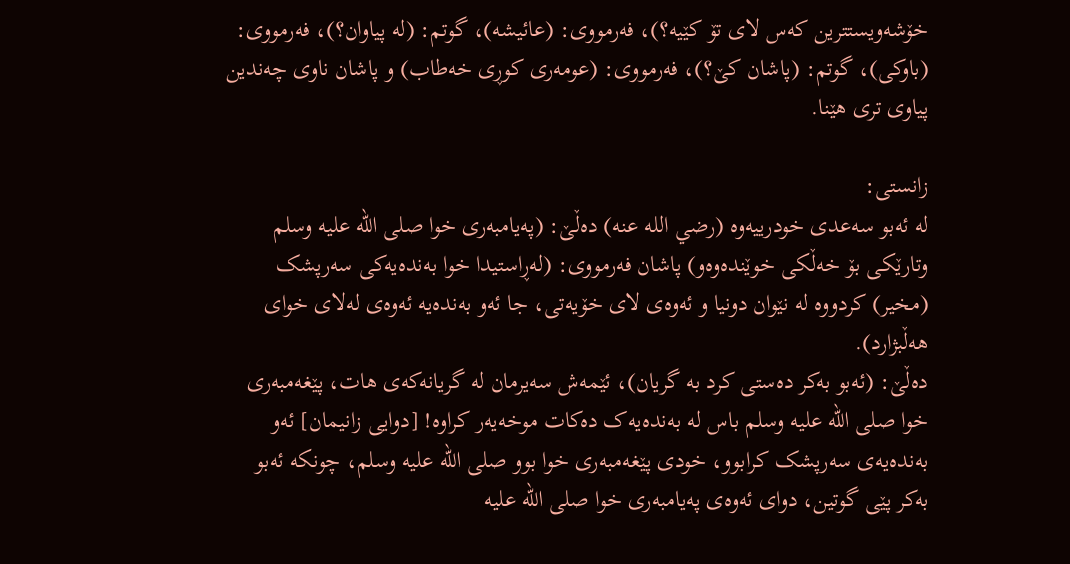خۆشەویستترین کەس لای تۆ کێیە؟)، فەرمووی: (عائیشە)، گوتم: (لە پیاوان؟)، فەرمووی: (باوکی)، گوتم: (پاشان کێ؟)، فەرمووی: (عومەری کوڕی خەطاب) و پاشان ناوی چەندین پیاوی تری هێنا.

زانستی:
لە ئەبو سەعدی خودرییەوە (رضي اللە عنە) دەڵێ: (پەیامبەری خوا صلى الله عليه وسلم وتارێکی بۆ خەڵکی خوێندەوەو) پاشان فەرمووی: (لەڕاستیدا خوا بەندەیەکی سەرپشک (مخیر) کردووە لە نێوان دونیا و ئەوەی لای خۆیەتی، جا ئەو بەندەیە ئەوەی لەلای خوای هەڵبژارد).
دەڵێ: (ئەبو بەکر دەستی کرد بە گریان)، ئێمەش سەیرمان لە گریانەکەی هات، پێغەمبەری خوا صلى الله عليه وسلم باس لە بەندەیەک دەکات موخەیەر کراوە! [دوایی زانیمان] ئەو بەندەیەی سەرپشک کرابوو، خودی پێغەمبەری خوا بوو صلى الله عليه وسلم، چونکە ئەبو بەکر پێی گوتین، دوای ئەوەی پەیامبەری خوا صلى الله عليه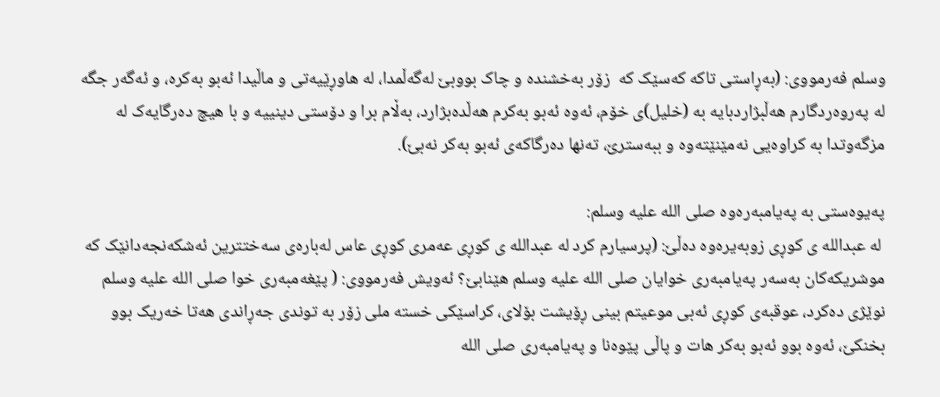وسلم فەرمووی: (بەڕاستی تاکە کەسێک کە  زۆر بەخشندە و چاک بووبێ لەگەڵمدا، لە هاوڕێیەتی و ماڵیدا ئەبو بەکرە، و ئەگەر جگە لە پەروەردگارم هەڵبژاردبایە بە (خلیل)ی خۆم، ئەوە ئەبو بەکرم هەڵدەبژارد، بەڵام برا و دۆستی دینییە و با هیچ دەرگایەک لە مزگەوتدا بە کراوەیی نەمێنێتەوە و ببەسترێ، تەنها دەرگاکەی ئەبو بەکر نەبێ).

پەیوەستی بە پەیامبەرەوە صلى الله عليه وسلم:
 لە عبداللە ی کوڕی زوبەیرەوە دەڵێ: (پرسیارم کرد لە عبداللە ی کوڕی عەمری کوڕی عاس لەبارەی سەختترین ئەشکەنجەدانێک کە موشریکەکان بەسەر پەیامبەری خوایان صلى الله عليه وسلم هێنابێ؟ ئەویش فەرمووی: ( پێغەمبەری خوا صلى الله عليه وسلم نوێژی دەکرد، عوقبەی کوڕی ئەبی موعیتم بینی ڕۆیشت بۆلای، کراسێکی خستە ملی زۆر بە توندی جەڕاندی هەتا خەریک بوو بخنکێ، ئەوە بوو ئەبو بەکر هات و پاڵی پێوەنا و پەیامبەری صلى الله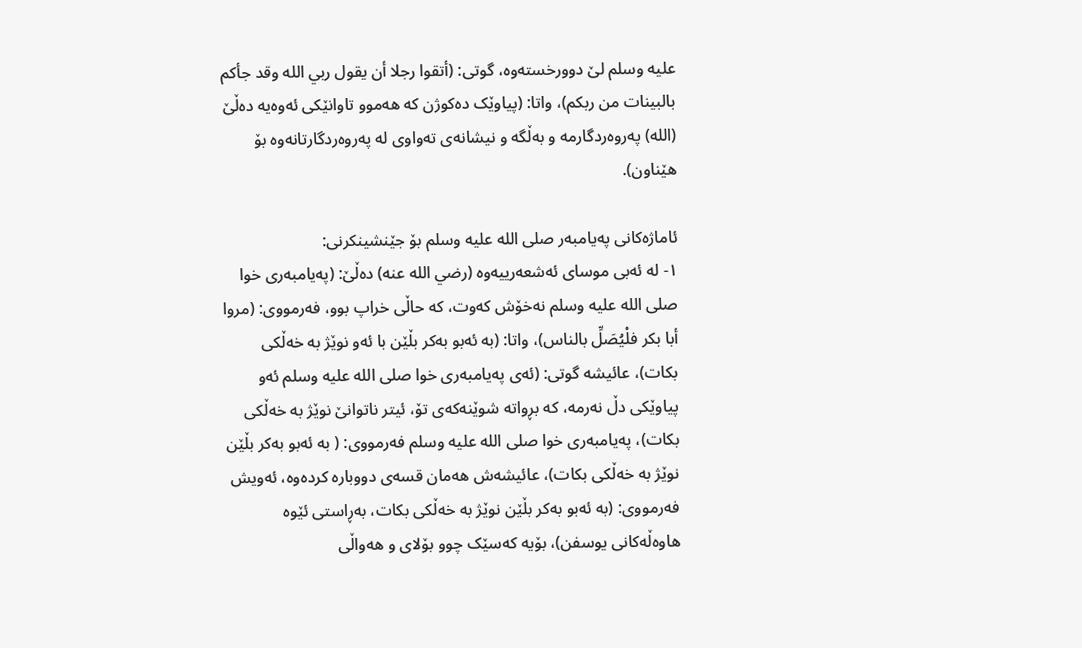عليه وسلم لێ دوورخستەوە، گوتی: (أتقوا رجلا أن یقول ربي اللە وقد جأکم بالبینات من ربکم)، واتا: (پیاوێک دەکوژن کە هەموو تاوانێکی ئەوەیە دەڵێ (اللە) پەروەردگارمە و بەڵگە و نیشانەی تەواوی لە پەروەردگارتانەوە بۆ هێناون).

ئاماژەکانی پەیامبەر صلى الله عليه وسلم بۆ جێنشینکرنی:
١- لە ئەبی موسای ئەشعەرییەوە (رضي اللە عنە) دەڵێ: (پەیامبەری خوا صلى الله عليه وسلم نەخۆش کەوت، کە حاڵی خراپ بوو، فەرمووی: (مروا أبا بكر فلْيُصَلِّ بالناس)، واتا: (بە ئەبو بەکر بڵێن با ئەو نوێژ بە خەڵکی بکات)، عائیشە گوتی: (ئەی پەیامبەری خوا صلى الله عليه وسلم ئەو پیاوێکی دڵ نەرمە، کە بڕواتە شوێنەکەی تۆ، ئیتر ناتوانێ نوێژ بە خەڵکی بکات)، پەیامبەری خوا صلى الله عليه وسلم فەرمووی: ( بە ئەبو بەکر بڵێن نوێژ بە خەڵکی بکات)، عائیشەش هەمان قسەی دووبارە کردەوە، ئەویش فەرمووی: (بە ئەبو بەکر بڵێن نوێژ بە خەڵکی بکات، بەڕاستی ئێوە هاوەڵەکانی یوسفن)، بۆیە کەسێک چوو بۆلای و هەواڵی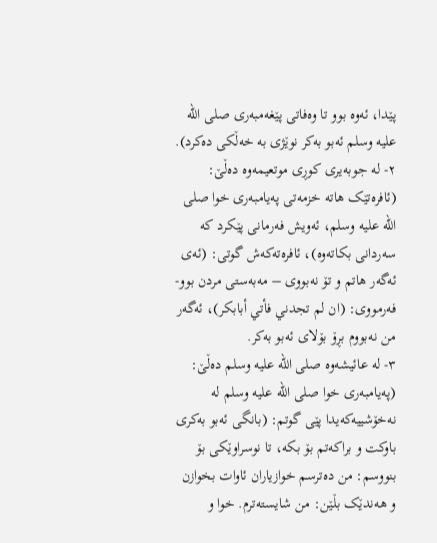پێدا، ئەوە بوو تا وەفاتی پێغەمبەری صلى الله عليه وسلم ئەبو بەکر نوێژی بە خەڵکی دەکرد).
٢- لە جوبەیری کوڕی موتعیمەوە دەڵێ: (ئافرەتێک هاتە خزمەتی پەیامبەری خوا صلى الله عليه وسلم، ئەویش فەرمانی پێکرد کە سەردانی بکاتەوە)، ئافرەتەکەش گوتی: (ئەی ئەگەر هاتم و تۆ نەبووی – مەبەستی مردن بوو- فەرمووی: (ان لم تجدني فأتي أبابکر)، ئەگەر من نەبووم بڕۆ بۆلای ئەبو بەکر.
٣- لە عائیشەوە صلى الله عليه وسلم دەڵێ: (پەیامبەری خوا صلى الله عليه وسلم لە نەخۆشییەکەیدا پێی گوتم: (بانگی ئەبو بەکری باوکت و براکەتم بۆ بکە، تا نوسراوێکی بۆ بنووسم: من دەترسم خوازیاران ئاوات بخوازن و هەندێک بڵێن: من شایستەترم. خوا و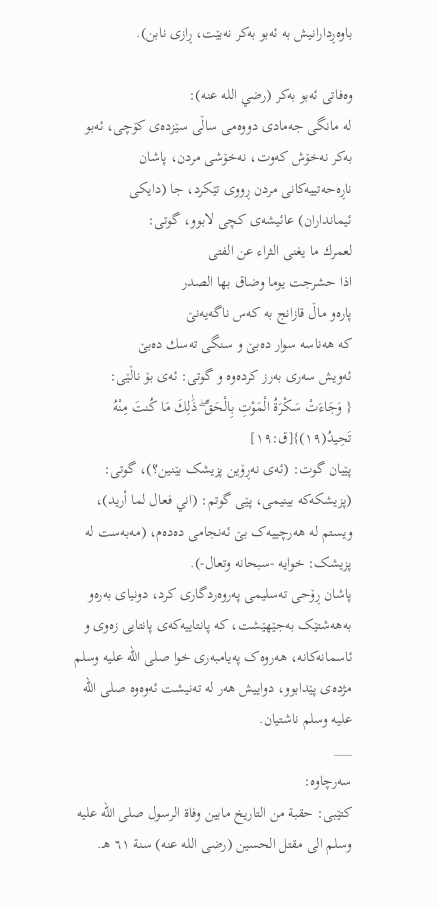باوەڕدارانیش بە ئەبو بەکر نەبێت، ڕازی نابن).

وەفاتی ئەبو بەکر (رضي اللە عنە):
لە مانگی جەمادی دووەمی ساڵی سێزدەی کۆچی، ئەبو بەکر نەخۆش کەوت، نەخۆشی مردن، پاشان ناڕەحەتییەکانی مردن ڕووی تێکرد، جا (دایکی ئیمانداران) عائیشەی کچی لابوو، گوتی:
لعمرك ما یغنی الثراء عن الفتی
اذا حشرجت یوما وضاق بها الصدر
پارەو ماڵ قازانج بە کەس ناگەیەنێ
کە هەناسە سوار دەبێ و سنگی تەسك دەبێ
ئەویش سەری بەرز کردەوە و گوتی: ئەی بۆ ناڵێی:
{ وَجَاءَتْ سَكْرَةُ الْمَوْتِ بِالْحَقِّ ۖ ذَٰلِكَ مَا كُنتَ مِنْهُ تَحِيدُ(١٩)}[ق:١٩]
پێیان گوت: (ئەی نەڕۆین پزیشک بێنین؟)، گوتی: (پزیشکەکە بینیمی، پێی گوتم: (اني فعال لما أرید)، ویستم لە هەرچییەک بێ ئەنجامی دەدەم، (مەبەست لە پزیشک: خوایە -سبحانە وتعال-).
پاشان ڕۆحی تەسلیمی پەروەردگاری کرد، دونیای بەرەو بەهەشتێک بەجێهێشت، کە پانتاییەکەی پانتایی زەوی و ئاسمانەکانە، هەروەک پەیامبەری خوا صلى الله عليه وسلم مژدەی پێدابوو، دواییش هەر لە تەنیشت ئەوەوە صلى الله عليه وسلم ناشتیان.
___
سەرچاوە:
کتێبی: حقبة من التاریخ مابین وفاة الرسول صلى الله عليه وسلم الی مقتل الحسین (رضی اللە عنە) سنة ٦١ هـ.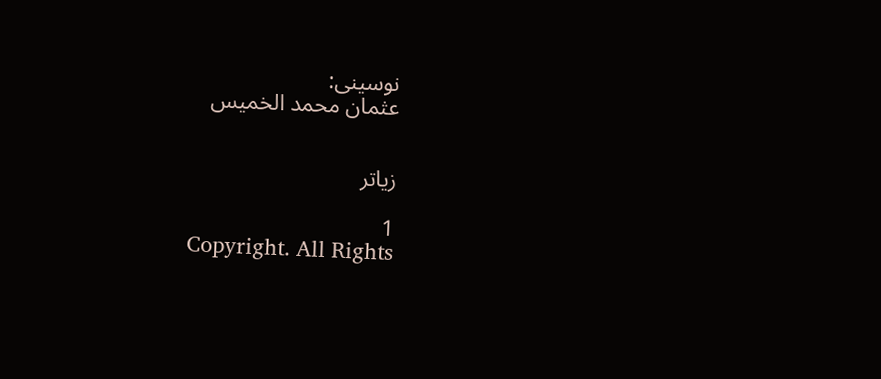نوسینی:
عثمان محمد الخمیس


زیاتر

1
Copyright. All Rights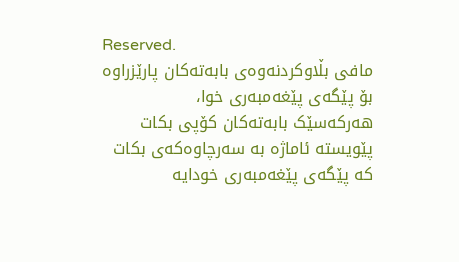Reserved.
مافی بڵاوکردنه‌وه‌ی بابه‌ته‌کان پارێزراوه بۆ پێگه‌ی پێغه‌مبه‌ری خوا،
هه‌رکه‌سێک بابه‌ته‌کان کۆپی بکات پێویسته ئاماژه به‌ سه‌رچاوه‌که‌ی بکات که‌ پێگه‌ی پێغه‌مبه‌ری خودایه